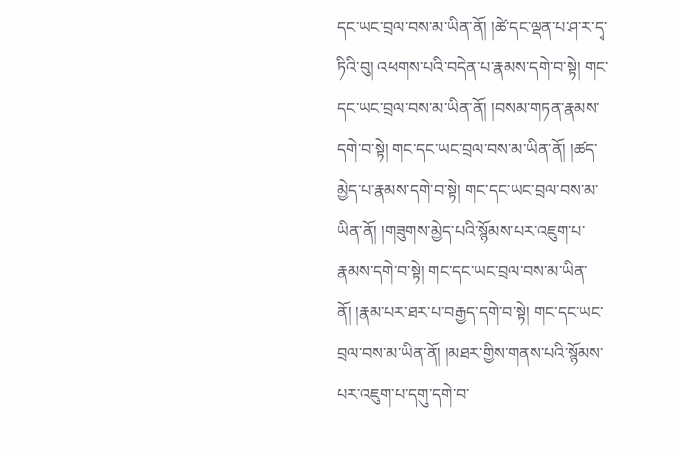དང་ཡང་བྲལ་བས་མ་ཡིན་ནོ། །ཚེ་དང་ལྡན་པ་ཤ་ར་དྭ་ཏིའི་བུ། འཕགས་པའི་བདེན་པ་རྣམས་དགེ་བ་སྟེ། གང་དང་ཡང་བྲལ་བས་མ་ཡིན་ནོ། །བསམ་གཏན་རྣམས་དགེ་བ་སྟེ། གང་དང་ཡང་བྲལ་བས་མ་ཡིན་ནོ། །ཚད་མྱེད་པ་རྣམས་དགེ་བ་སྟེ། གང་དང་ཡང་བྲལ་བས་མ་ཡིན་ནོ། །གཟུགས་མྱེད་པའི་སྙོམས་པར་འཇུག་པ་རྣམས་དགེ་བ་སྟེ། གང་དང་ཡང་བྲལ་བས་མ་ཡིན་ནོ། །རྣམ་པར་ཐར་པ་བརྒྱད་དགེ་བ་སྟེ། གང་དང་ཡང་བྲལ་བས་མ་ཡིན་ནོ། །མཐར་གྱིས་གནས་པའི་སྙོམས་པར་འཇུག་པ་དགུ་དགེ་བ་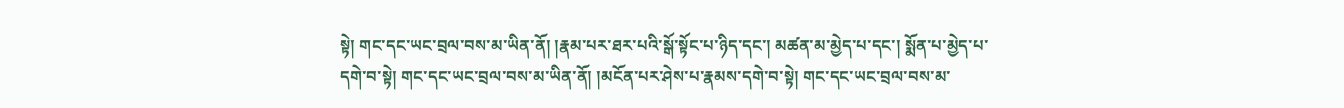སྟེ། གང་དང་ཡང་བྲལ་བས་མ་ཡིན་ནོ། །རྣམ་པར་ཐར་པའི་སྒོ་སྟོང་པ་ཉིད་དང་། མཚན་མ་མྱེད་པ་དང་། སྨོན་པ་མྱེད་པ་དགེ་བ་སྟེ། གང་དང་ཡང་བྲལ་བས་མ་ཡིན་ནོ། །མངོན་པར་ཤེས་པ་རྣམས་དགེ་བ་སྟེ། གང་དང་ཡང་བྲལ་བས་མ་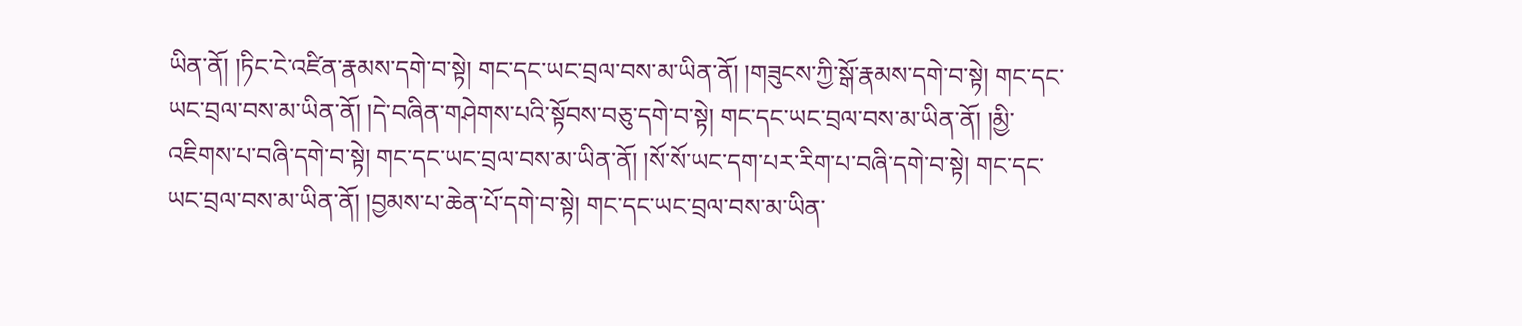ཡིན་ནོ། །ཏིང་ངེ་འཛིན་རྣམས་དགེ་བ་སྟེ། གང་དང་ཡང་བྲལ་བས་མ་ཡིན་ནོ། །གཟུངས་ཀྱི་སྒོ་རྣམས་དགེ་བ་སྟེ། གང་དང་ཡང་བྲལ་བས་མ་ཡིན་ནོ། །དེ་བཞིན་གཤེགས་པའི་སྟོབས་བཅུ་དགེ་བ་སྟེ། གང་དང་ཡང་བྲལ་བས་མ་ཡིན་ནོ། །མྱི་འཇིགས་པ་བཞི་དགེ་བ་སྟེ། གང་དང་ཡང་བྲལ་བས་མ་ཡིན་ནོ། །སོ་སོ་ཡང་དག་པར་རིག་པ་བཞི་དགེ་བ་སྟེ། གང་དང་ཡང་བྲལ་བས་མ་ཡིན་ནོ། །བྱམས་པ་ཆེན་པོ་དགེ་བ་སྟེ། གང་དང་ཡང་བྲལ་བས་མ་ཡིན་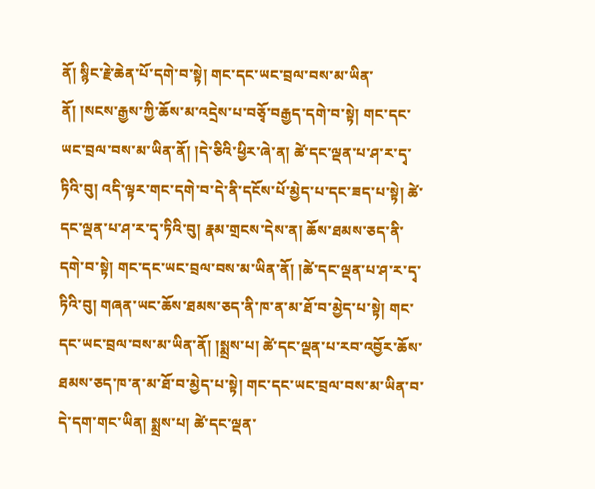ནོ། སྙིང་རྗེ་ཆེན་པོ་དགེ་བ་སྟེ། གང་དང་ཡང་བྲལ་བས་མ་ཡིན་ནོ། །སངས་རྒྱས་ཀྱི་ཆོས་མ་འདྲེས་པ་བཅྭོ་བརྒྱད་དགེ་བ་སྟེ། གང་དང་ཡང་བྲལ་བས་མ་ཡིན་ནོ། །དེ་ཅིའི་ཕྱིར་ཞེ་ན། ཚེ་དང་ལྡན་པ་ཤ་ར་དྭ་ཏིའི་བུ། འདི་ལྟར་གང་དགེ་བ་དེ་ནི་དངོས་པོ་མྱེད་པ་དང་ཟད་པ་སྟེ། ཚེ་དང་ལྡན་པ་ཤ་ར་དྭ་ཏིའི་བུ། རྣམ་གྲངས་དེས་ན། ཆོས་ཐམས་ཅད་ནི་དགེ་བ་སྟེ། གང་དང་ཡང་བྲལ་བས་མ་ཡིན་ནོ། །ཚེ་དང་ལྡན་པ་ཤ་ར་དྭ་ཏིའི་བུ། གཞན་ཡང་ཆོས་ཐམས་ཅད་ནི་ཁ་ན་མ་ཐོ་བ་མྱེད་པ་སྟེ། གང་དང་ཡང་བྲལ་བས་མ་ཡིན་ནོ། །སྨྲས་པ། ཚེ་དང་ལྡན་པ་རབ་འབྱོར་ཆོས་ཐམས་ཅད་ཁ་ན་མ་ཐོ་བ་མྱེད་པ་སྟེ། གང་དང་ཡང་བྲལ་བས་མ་ཡིན་བ་དེ་དག་གང་ཡིན། སྨྲས་པ། ཚེ་དང་ལྡན་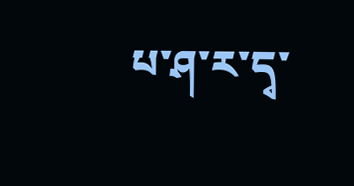པ་ཤ་ར་དྭ་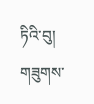ཏིའི་བུ། གཟུགས་